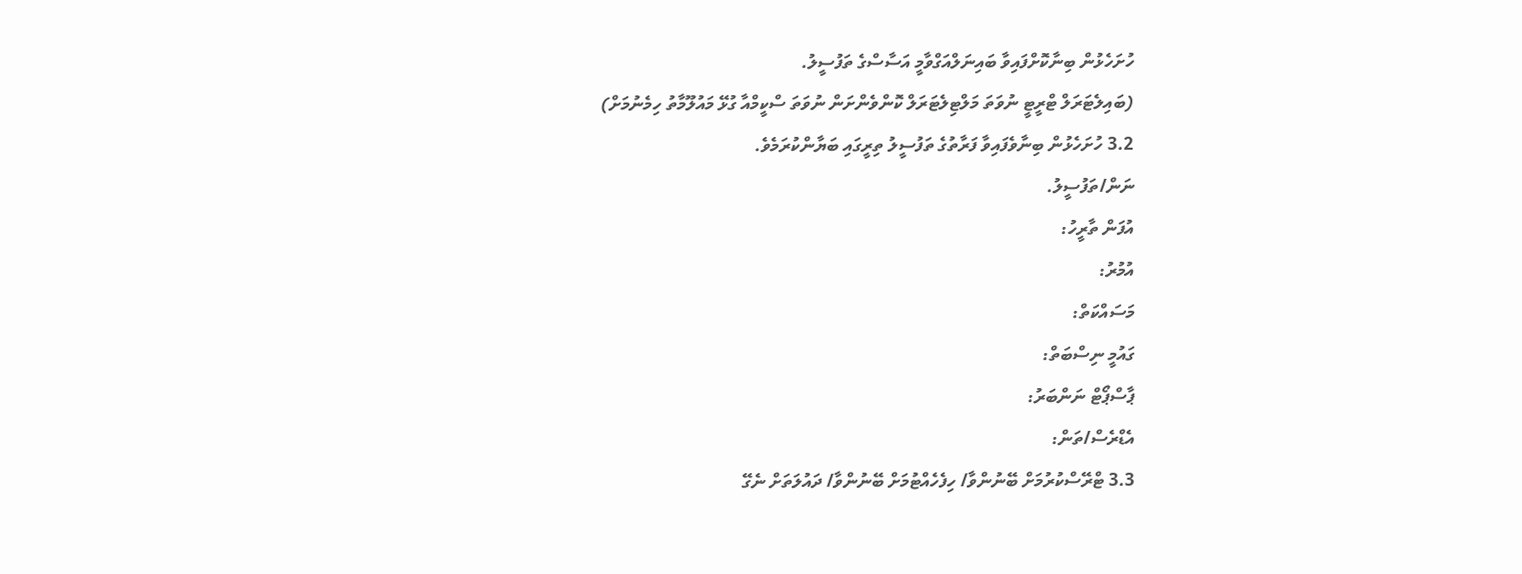ހުށަހެޅުން ބިނާކޮށްފައިވާ ބައިނަލްއަގްވާމީ އަސާސްގެ ތަފުސީލު.
(ބައިލެޓަރަލް ޓްރީޓީ ނުވަތަ މަލްޓިލެޓަރަލް ކޮންވެންށަން ނުވަތަ ސްކީމްއާ ގުޅޭ މައުލޫމާތު ހިމެނުމަށް)
3.2 ހުށަހެޅުން ބިނާވެފައިވާ ފަރާތުގެ ތަފުސީލު ތިރީގައި ބަޔާންކުރަމެވެ.
ނަން/ތަފުސީލު.
އުފަން ތާރީހު:
އުމުރު:
މަސައްކަތް:
ގައުމީ ނިސްބަތް:
ޕާސްޕޯޓް ނަންބަރު:
އެޑްރެސް/ތަން:
3.3 ޓްރޭސްކުރުމަށް ބޭނުންވާ/ ހިފެހެއްޓުމަށް ބޭނުންވާ/ ދައުލަތަށް ނެގޭ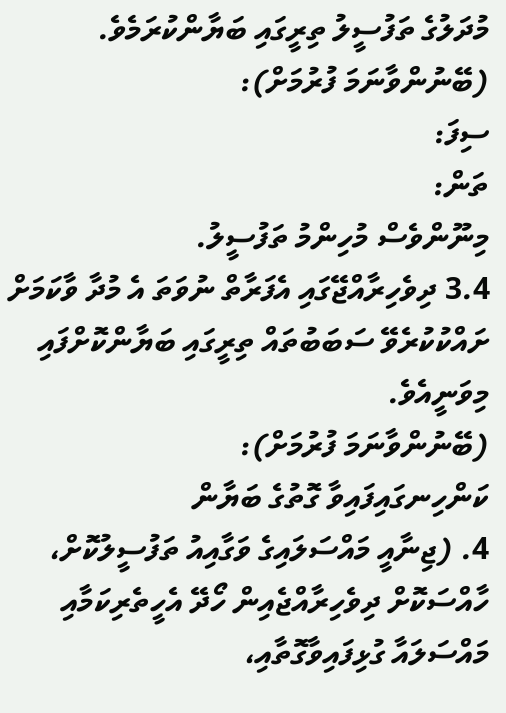މުދަލުގެ ތަފުސީލު ތިރީގައި ބަޔާންކުރަމެވެ.
(ބޭނުންވާނަމަ ފުރުމަށް):
ސިފަ:
ތަން:
މިނޫންވެސް މުހިންމު ތަފުސީލު.
3.4 ދިވެހިރާއްޖޭގައި އެފަރާތް ނުވަތަ އެ މުދާ ވާކަމަށް ށައްކުކުރެވޭ ސަބަބުތައް ތިރީގައި ބަޔާންކޮށްފައި މިވަނީއެވެ.
(ބޭނުންވާނަމަ ފުރުމަށް):
ކަންހިނގައިފައިވާ ގޮތުގެ ބަޔާން
4. (ޖިނާއީ މައްސަލައިގެ ވަގާއިއު ތަފުސީލުކޮށް، ހާއްސަކޮށް ދިވެހިރާއްޖެއިން ހޯދޭ އެހީތެރިކަމާއި މައްސަލައާ ގުޅިފައިވާގޮތާއި،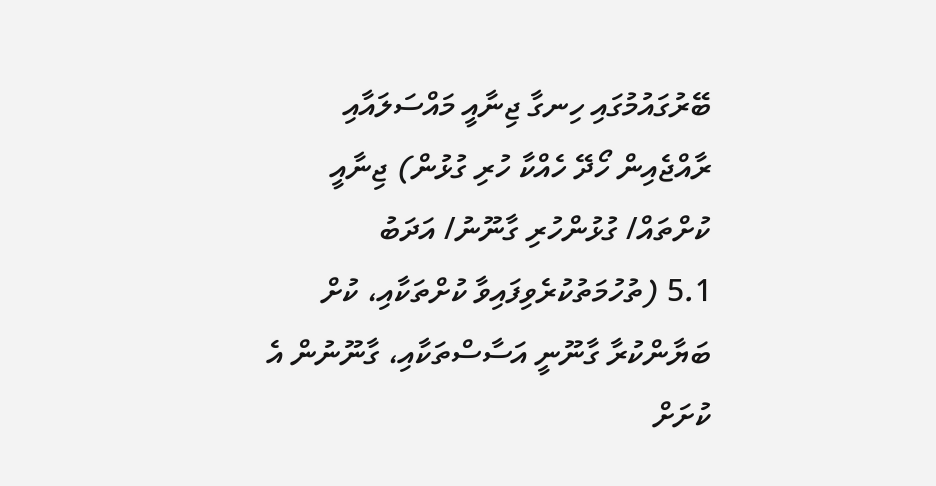ބޭރުގައުމުގައި ހިނގާ ޖިނާއީ މައްސަލައާއި ރާއްޖެއިން ހޯދޭ ހެއްކާ ހުރި ގުޅުން) ޖިނާއީ ކުށްތައް/ ގުޅުންހުރި ގާނޫނު/ އަދަބު
5.1 (ތުހުމަތުކުރެވިފައިވާ ކުށްތަކާއި، ކުށް ބަޔާންކުރާ ގާނޫނީ އަސާސްތަކާއި، ގާނޫނުން އެ ކުށަށް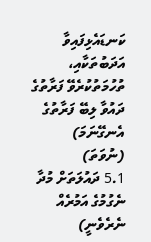ކަނޑައެޅިފައިވާ އަދަބުތަކާއި، ތުހުމަތުކުރެވޭ ފަރާތުގެ ދައުވާ ލިބޭ ފަރާތުގެ އެނގޭނަމަ)
(ނުވަތަ)
5.1 ދައުލަތަށް މުދާ ނެގުމުގެ އަމުރެއް ނެރެވެނީ)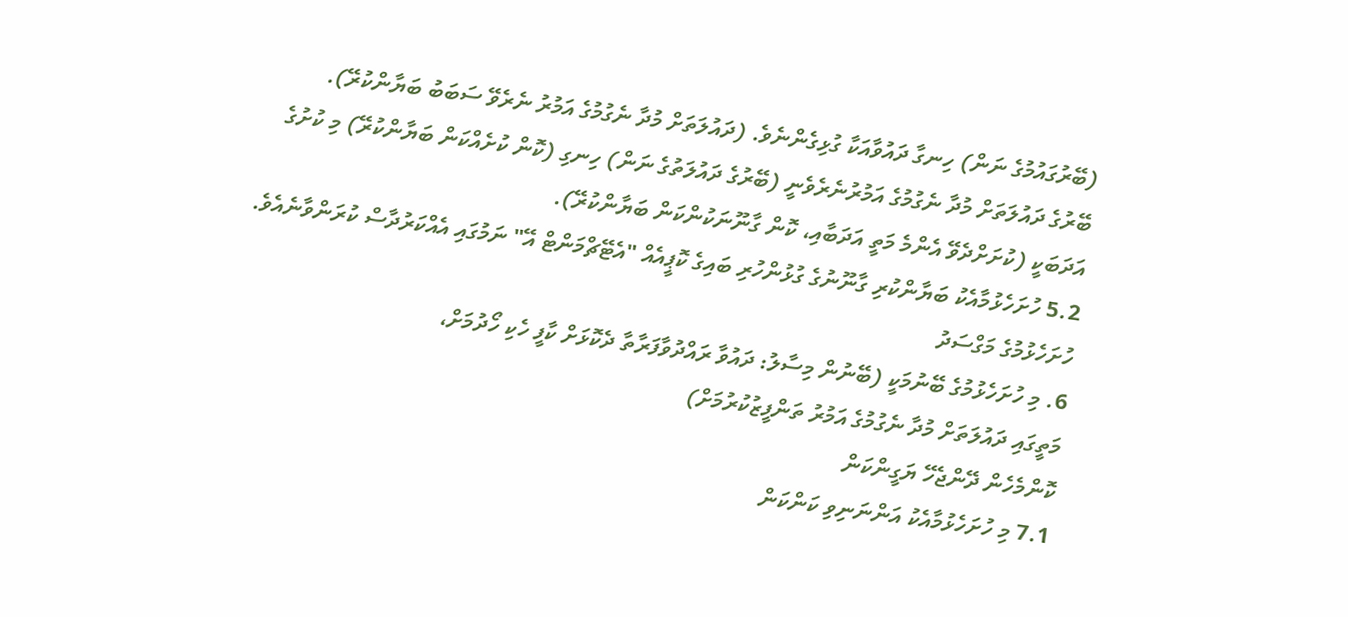(ބޭރުގައުމުގެ ނަން) ހިނގާ ދައުވާއަކާ ގުޅިގެންނެވެ. (ދައުލަތަށް މުދާ ނެގުމުގެ އަމުރު ނެރެވޭ ސަބަބު ބަޔާންކުރޭ).
ބޭރުގެ ދައުލަތަށް މުދާ ނެގުމުގެ އަމުރުނެރެވެނީ (ބޭރުގެ ދައުލަތުގެ ނަން) ހިނގި (ކޮން ކުށެއްކަން ބަޔާންކުރޭ) މި ކުށުގެ
އަދަބަކީ (ކުށަށްދެވޭ އެންމެ މަތީ އަދަބާއި، ކޮން ގާނޫނަކުންކަން ބަޔާންކުރޭ).
5.2 ހުށަހެޅުމާއެކު ބަޔާންކުރި ގާނޫނުގެ ގުޅުންހުރި ބައިގެ ކޮޕީއެއް "އެޓޭޗްމަންޓް އޭ" ނަމުގައި އެއްކަރުދާސް ކުރަންވާނެއެވެ.
ހުށަހެޅުމުގެ މަގްސަދު
6. މި ހުށަހެޅުމުގެ ބޭނުމަކީ (ބޭނުން މިސާލު: ދައުވާ ރައްދުވާފަރާތާ ދެކޮޅަށް ކާފީ ހެކި ހޯދުމަށް،
މަތީގައި ދައުލަތަށް މުދާ ނެގުމުގެ އަމުރު ތަންފީޒުކުރުމަށް)
ކޮންމެހެން ދޭންޖެހޭ ޔަގީންކަން
7.1 މި ހުށަހެޅުމާއެކު އަންނަނިވި ކަންކަން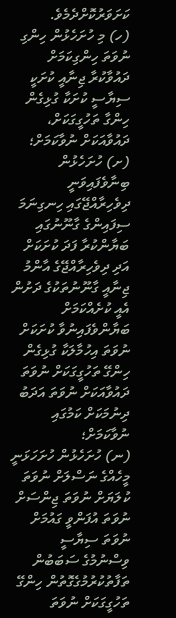ކަށަވަރުކޮށްދެމެވެ.
(ހ) މި ހުށަހެޅުން ހިންގި ނުވަތަ ހިންގިކަމަށް ދައުވާކުރާ ޖިނާއީ ކުށަކީ ސިޔާސީ ކުށަކާ ގުޅިގެން ހިންގާ ތަހުގީގަކަށް، ދައުވާއަކަށް ނުވާކަމަށް؛
(ށ) ހުށަހެޅުން ބިނާވެފައިވަނީ ދިވެހިރާއްޖޭގައި ހިނގިނަމަ ސިފައިންގެ ގާނޫނުގައި ބަޔާންކުރާ ފަދަ ކުށަކަށް އަދި ދިވެހިރާއްޖޭގެ އާންމު ޖިނާއީ ގާނޫނުތަކުގެ ދަށުން އެއީ ކުށެއްކަމަށް ބަޔާންވެފައިނުވާ ކުށަކަށް ނުވަތަ އިހުމާލަކާ ގުޅިގެން ހިންގޭ ތަހުގީގަކަށް ނުވަތަ ދައުވާއަކަށް ނުވަތަ އަދަބު ދިނުމަކަށް ކަމުގައި ނުވާކަމަށް؛
(ނ) ހުށަހެޅުން ހުށަހަޅަނީ މީހެއްގެ ނަސްލަށް ނުވަތަ ކުލަޔަށް ނުވަތަ ޖިންސަށް ނުވަތަ އުފަންވީ ގައުމަށް ނުވަތަ ސިޔާސީ ވިސްނުމުގެ ސަބަބުން ތަފާތުކުރުމުގެގޮތުން ހިންގޭ ތަހުގީގަކަށް ނުވަތަ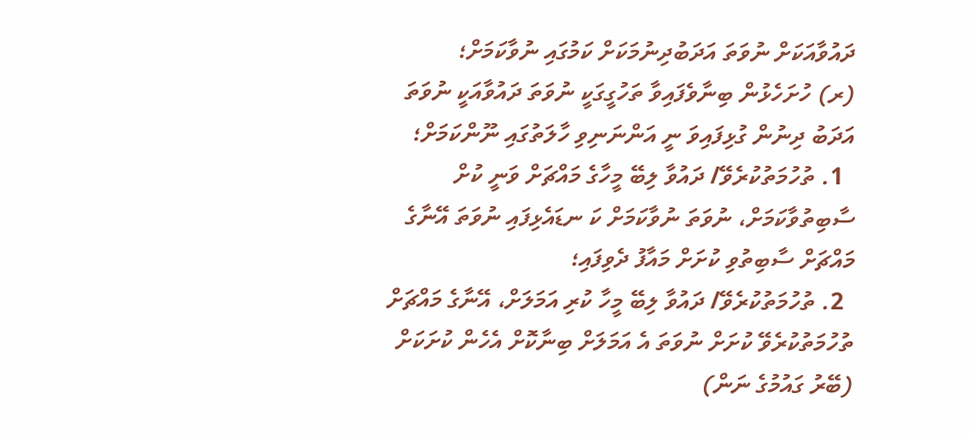ދައުވާއަކަށް ނުވަތަ އަދަބުދިނުމަކަށް ކަމުގައި ނުވާކަމަށް؛
(ރ) ހުށަހެޅުން ބިނާވެފައިވާ ތަހުގީގަކީ ނުވަތަ ދައުވާއަކީ ނުވަތަ އަދަބު ދިނުން ގުޅިފައިވަ ނީ އަންނަނިވި ހާލަތުގައި ނޫންކަމަށް؛
  1. ތުހުމަތުކުރެވޭ/ ދައުވާ ލިބޭ މީހާގެ މައްޗަށް ވަނީ ކުށް ސާބިތުވާކަމަށް، ނުވަތަ ނުވާކަމަށް ކަ ނޑައެޅިފައި ނުވަތަ އޭނާގެ މައްޗަށް ސާބިތުވި ކުށަށް މައާފު ދެވިފައި؛
  2. ތުހުމަތުކުރެވޭ/ ދައުވާ ލިބޭ މީހާ ކުރި އަމަލަށް، އޭނާގެ މައްޗަށް ތުހުމަތުކުރެވޭ ކުށަށް ނުވަތަ އެ އަމަލަށް ބިނާކޮށް އެހެން ކުށަކަށް (ބޭރު ގައުމުގެ ނަން)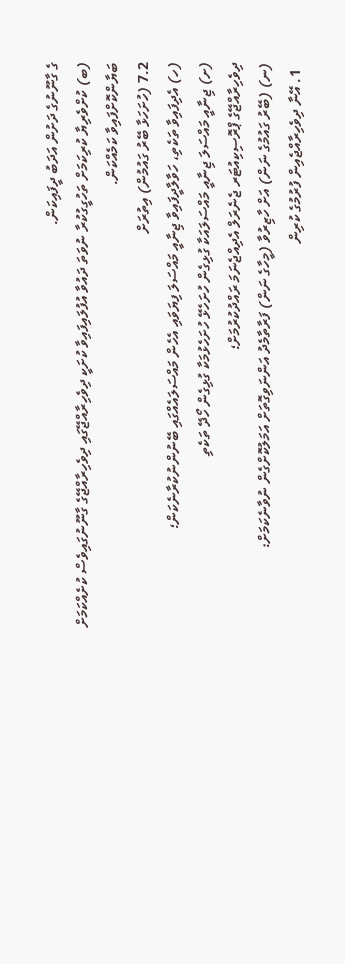ގެ ގާނޫނުގެ ދަށުން އަދަބު ދީފައިކަން.
(ބ) ކުށްވެރިޔާ ކުރިކަމަށް ތަހުގީގުކުރާ ނުވަތަ ދައުވާ އުފުލައިފައިވާ ކުށަކީ ދިވެހިރާއްޖޭގައި ދިވެހިރާއްޖޭގެ ގާނޫނުގައިވެސް ކުށެއްކަމަށް ބަޔާންކޮށްފައިވާ ކަމެއްކަން.
7.2 (ހުށަހަޅާ ބޭރު ގައުމުން) އިތުރަށް
(ހ) އެދިފައިވާ ތަކެތި، ހަވާލާދީފައިވާ ޖިނާއީ މައްސަލަ ފިޔަވައި އެހެން މައްސަލައެއްގައި ބޭނުންނުކުރާނެކަން؛
(ށ) ޖިނާއީ މައްސަލަ ޖިނާއީ މައްސަލައަކާ ގުޅިގެން ހުށަހެޅޭ ހުށަހެޅުމަކާ ގުޅިގެން ހޯދޭ ތަކެތި
ދިވެހިރާއްޖޭގެ ޕްރޮސިކިއުޓަރ ޖެނެރަލް އެދިއްޖެނަމަ ރައްދުކުރުމަށް؛
(ނ) (ބޭރު ގައުމުގެ ނަން) އަށް ހާޒިރުވާ (މީހާގެ ނަން) ފަރާތާމެދު އަންނަވިގޮތަށް އަމަލުކޮށްގެން ނުވާނެކަމަށް:
  1. އޭނާ ދިވެހިރާއްޖެއިން ފުރުމުގެ ކުރިން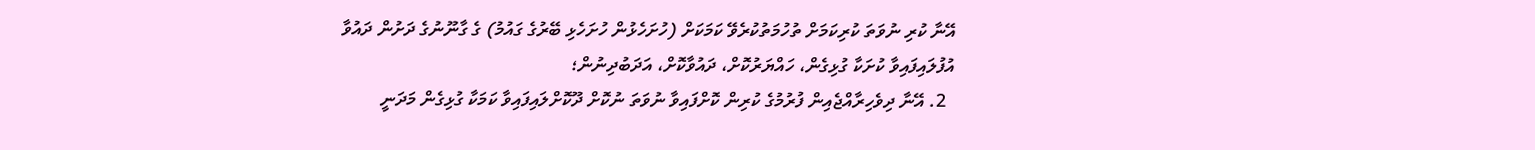އޭނާ ކުރި ނުވަތަ ކުރިކަމަށް ތުހުމަތުކުރެވޭ ކަމަކަށް (ހުށަހެޅުން ހުށަހެޅި ބޭރުގެ ގައުމު) ގެ ގާނޫނުގެ ދަށުން ދައުވާ އުފުލައިފައިވާ ކުށަކާ ގުޅިގެން، ހައްޔަރުކޮށް، ދައުވާކޮށް، އަދަބުދިނުން؛
  2. އޭނާ ދިވެހިރާއްޖެއިން ފުރުމުގެ ކުރިން ކޮށްފައިވާ ނުވަތަ ނުކޮށް ދޫކޮށްލައިފައިވާ ކަމަކާ ގުޅިގެން މަދަނީ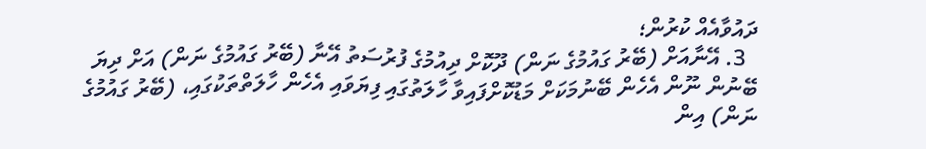ދައުވާއެއް ކުރުން؛
  3. އޭނާއަށް (ބޭރު ގައުމުގެ ނަން) ދޫކޮށް ދިއުމުގެ ފުރުސަތު އޭނާ (ބޭރު ގައުމުގެ ނަން) އަށް ދިޔަ ބޭނުން ނޫން އެހެން ބޭނުމަކަށް މަޑުކޮށްފައިވާ ހާލަތުގައި ފިޔަވައި އެހެން ހާލަތްތަކުގައި، (ބޭރު ގައުމުގެ ނަން) އިން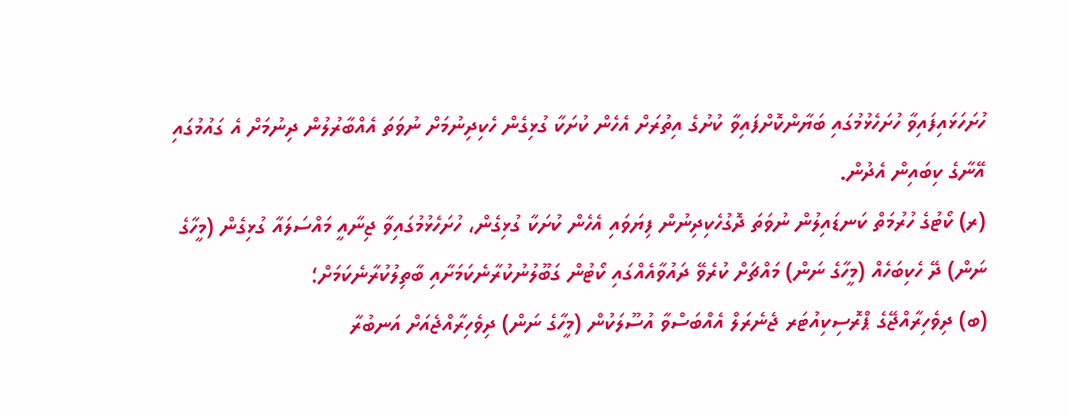ހުށަހަޅައިފައިވާ ހުށަހެޅުމުގައި ބަޔާންކޮށްފައިވާ ކުށުގެ އިތުރަށް އެހެން ކުށަކާ ގުޅިގެން ހެކިދިނުމަށް ނުވަތަ އެއްބާރުލުން ދިނުމަށް އެ ގައުމުގައި އޭނާގެ ކިބައިން އެދުން.
(ރ) ކޯޓުގެ ހުރުމަތް ކަނޑައިލުން ނުވަތަ ދޮގުހެކިދިނުން ފިޔަވައި އެހެން ކުށަކާ ގުޅިގެން، ހުށަހެޅުމުގައިވާ ޖިނާއީ މައްސަލައާ ގުޅިގެން (މީހާގެ ނަން) ދޭ ހެކިބަހެއް (މީހާގެ ނަން) މައްޗަށް ކުރެވޭ ދައުވާއެއްގައި ކޯޓުން ގަބޫލުނުކުރާނެކަމަށާއި ބާތިލުކުރާނެކަމަށް؛
(ބ) ދިވެހިރާއްޖޭގެ ޕްރޮސިކިއުޓަރ ޖެނެރަލް އެއްބަސްވާ އުސޫލަކުން (މީހާގެ ނަން) ދިވެހިރާއްޖެއަށް އަނބުރާ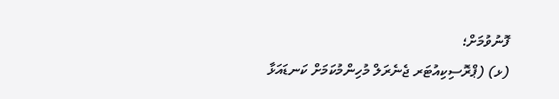ފޮނުވުމަށް؛
(ޅ) (ޕްރޮސިކިއުޓަރ ޖެނެރަލް މުހިންމުކަމަށް ކަނޑައަޅާ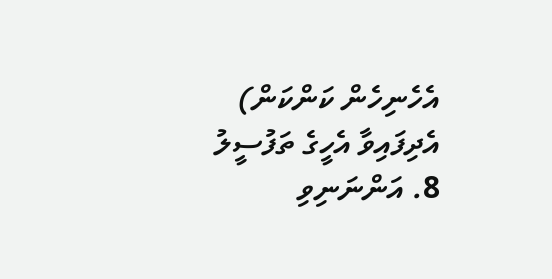އެހެނިހެން ކަންކަން)
އެދިފައިވާ އެހީގެ ތަފުސީލު
8. އަންނަނިވި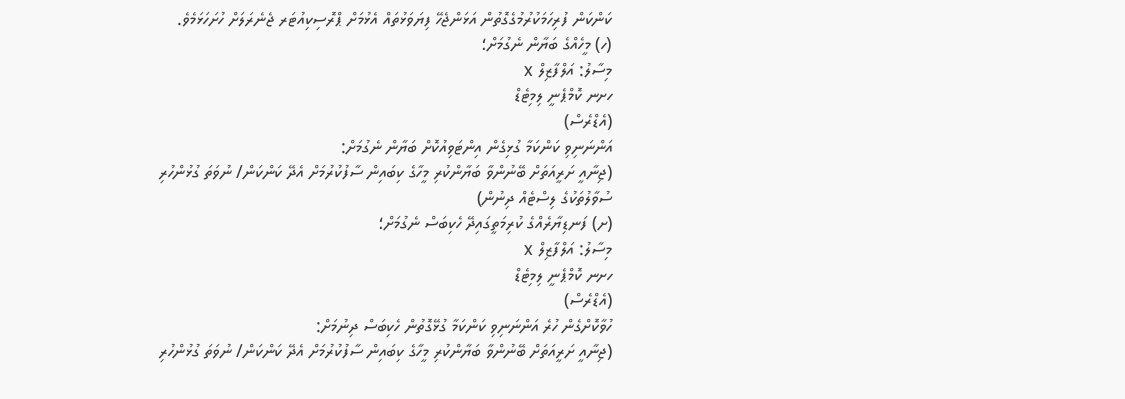ކަންކަން ފުރިހަމަކުރުމުގެގޮތުން އަޅަންޖެހޭ ފިޔަވަޅުތައް އެޅުމަށް ޕްރޮސިކިއުޓަރ ޖެނެރަލަށް ހުށަހަޅަމެވެ.
(ހ) މީހެއްގެ ބަޔާން ނެގުމަށް؛
މިސާލު: އަލްފާޒިލް x
ހށނ ކޮމްޕެނީ ލިމިޓެޑް
(އެޑްރެސް)
އަންނަނިވި ކަންކަމާ ގުޅިގެން އިންޓަވިއުކޮށް ބަޔާން ނެގުމަށް:
(ޖިނާއީ ށަރީއަތަށް ބޭނުންވާ ބަޔާންކުރި މީހާގެ ކިބައިން ސާފުކުރުމަށް އެދޭ ކަންކަން/ ނުވަތަ ގުޅުންހުރި ސުވާލުތަކުގެ ލިސްޓެއް ދިނުން)
(ށ) ފަނޑިޔާރެއްގެ ކުރިމަތީގައިދޭ ހެކިބަސް ނެގުމަށް؛
މިސާލު: އަލްފާޒިލް x
ހށނ ކޮމްޕެނީ ލިމިޓެޑް
(އެޑްރެސް)
ހުވާކޮށްގެން ހުރެ އަންނަނިވި ކަންކަމާ ގުޅޭގޮތުން ހެކިބަސް ދިނުމަށް:
(ޖިނާއީ ށަރީއަތަށް ބޭނުންވާ ބަޔާންކުރި މީހާގެ ކިބައިން ސާފުކުރުމަށް އެދޭ ކަންކަން/ ނުވަތަ ގުޅުންހުރި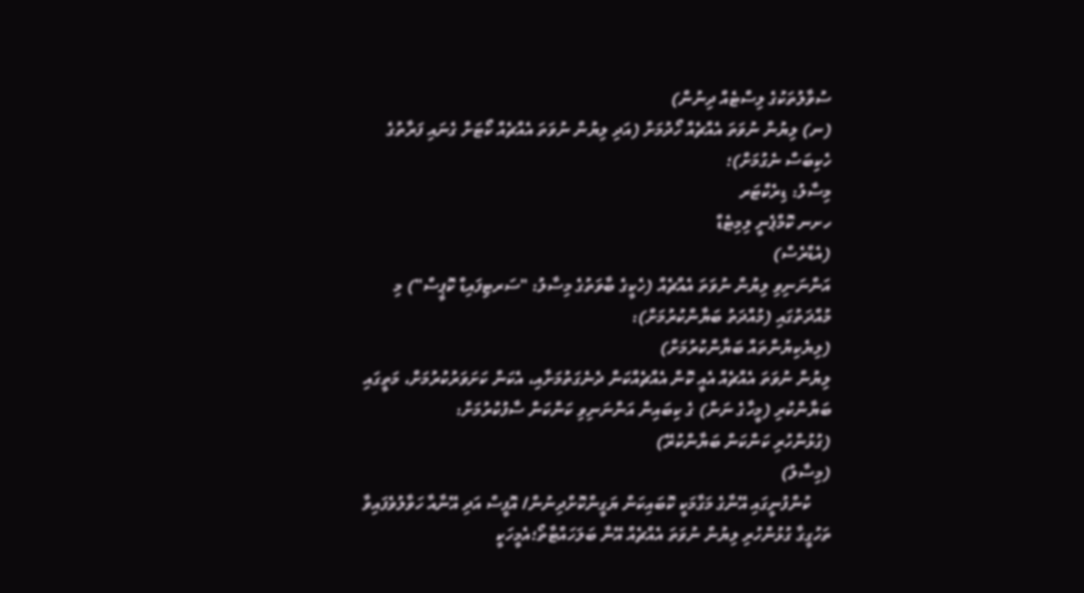ސުވާލުތަކުގެ ލިސްޓެއް ދިނުން)
(ނ) ލިޔުން ނުވަތަ އެއްޗެއް ހޯދުމަށް (އަދި ލިޔުން ނުވަތަ އެއްޗެއް ކޯޓަށް ގެނައި ފަރާތުގެ ހެކިބަސް ނެގުމަށް)؛
މިސާލު: ޑިރެކްޓަރ
ހށނ ކޮމްޕެނީ ލިމިޓެޑް
(އެޑްރެސް)
އަންނަނިވި ލިޔުން ނުވަތަ އެއްޗެއް (ހެކީގެ ބާވަތުގެ މިސާލު: "ސަރޓިފައިޑް ކޮޕީސް") މި މުއްދަތުގައި (މުއްދަތު ބަޔާންކުރުމަށް):
(ލިޔެކިޔުންތައް ބަޔާންކުރުމަށް)
ލިޔުން ނުވަތަ އެއްޗެއް އެއީ ކޮން އެއްޗެއްކަން ދެނެގަތުމަށާއި، އެކަން ކަށަވަރުކުރުމަށް، މަތީގައި ބަޔާންކުރި (މީހާގެ ނަން) ގެ ކިބައިން އަންނަނިވި ކަންކަން ސާފުކުރުމަށް:
(ގުޅުންހުރި ކަންކަން ބަޔާންކުރޭ)
(މިސާލު)
     ކުންފުނީގައި އޭނާގެ މަގާމަކީ ކޮބައިކަން ޔަގީންކޮށްދިނުން/ އޮފީސް އަދި އޭނާއާ ހަވާލުވެފައިވާ ތަހުގީގާ ގުޅުންހުރި ލިޔުން ނުވަތަ އެއްޗެއް އޭނާ ބަލަހައްޓާތޯ؛އެމީހަކީ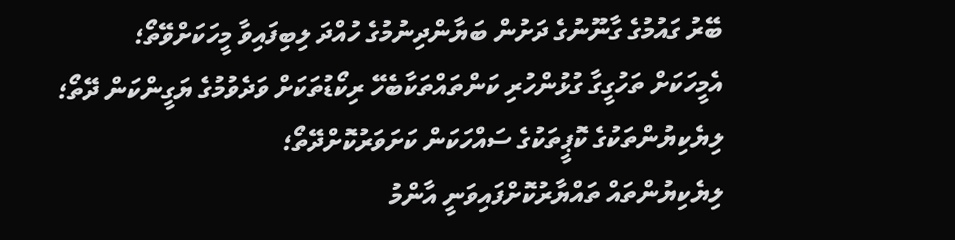ބޭރު ގައުމުގެ ގާނޫނުގެ ދަށުން ބަޔާންދިނުމުގެ ހުއްދަ ލިބިފައިވާ މީހަކަށްވޭތޯ؛
އެމީހަކަށް ތަހުގީގާ ގުޅުންހުރި ކަންތައްތަކާބެހޭ ރިކޯޑުތަކަށް ވަދެވުމުގެ ޔަގީންކަން ދޭތޯ؛
ލިޔެކިޔުންތަކުގެ ކޮޕީތަކުގެ ސައްހަކަން ކަށަވަރުކޮށްދޭތޯ؛
ލިޔެކިޔުންތައް ތައްޔާރުކޮށްފައިވަނީ އާންމު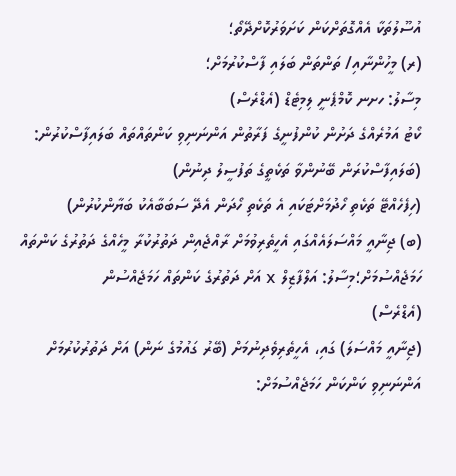އުސޫލުތަކާ އެއްގޮތަށްކަން ކަށަވަރުކޮށްދޭތޯ؛
(ރ) މީހުންނާއި/ ތަންތަން ބަލައި ފާސްކުރުމަށް؛
މިސާލު: ހށނ ކޮމްޕެނީ ލިމިޓެޑް (އެޑްރެސް)
ކޯޓު އަމުރެއްގެ ދަށުން ކުންފުނީގެ ފަރާތުން އަންނަނިވި ކަންތައްތައް ބަލައިފާސްކުރުން:
(ބަލައިފާސްކުރަން ބޭނުންވާ ތަކެތީގެ ތަފުސީލު ދިނުން)
(ހިފެހެއްޓޭ ތަކެތި ހޯދުމަށްޓަކައި އެ ތަކެތި ހޯދަން އެދޭ ސަބަބާއެކު ބަޔާންކުރުން)
(ބ) ޖިނާއީ މައްސަލައެއްގައި އެހީތެރިވުމަށް ރާއްޖެއިން ދަތުރުކުރާ މީހެއްގެ ދަތުރުގެ ކަންތައް ހަމަޖެއްސުމަށް؛މިސާލު: އަލްފާޒިލް x އަށް ދަތުރުގެ ކަންތައް ހަމަޖެއްސުން
(އެޑްރެސް)
(ޖިނާއީ މައްސަލަ) ގައި، އެހީތެރިވެދިނުމަށް (ބޭރު ގައުމުގެ ނަން) އަށް ދަތުރުކުރުމަށް އަންނަނިވި ކަންކަން ހަމަޖެއްސުމަށް: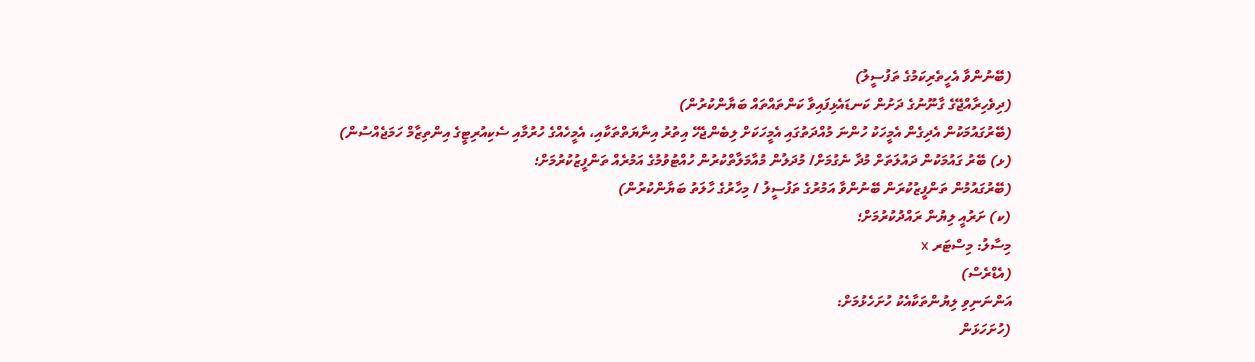(ބޭނުންވާ އެހީތެރިކަމުގެ ތަފުސީލު)
(ދިވެހިރާއްޖޭގެ ގާނޫނުގެ ދަށުން ކަނޑައެޅިފައިވާ ކަންތައްތައް ބަޔާންކުރުން)
(ބޭރުގައުމަކުން އެދިގެން އެމީހަކު ހުންނަ މުއްދަތުގައި އެމީހަކަށް ލިބެންޖެހޭ އިތުރު އިނާޔަތްތަކާއި، އެމީހެއްގެ ހުރުމާއި ސެކިއުރިޓީގެ އިންތިޒާމް ހަމަޖެއްސުން)
(ޅ) ބޭރު ގައުމަކުން ދައުލަތަށް މުދާ ނެގުމަށް/ މުދަލުން މުއާމަލާތްކުރުން ހުއްޓުވުމުގެ އަމުރެއް ތަންފީޒުކުރުމަށް؛
(ބޭރުގައުމުން ތަންފީޒުކުރަން ބޭނުންވާ އަމުރުގެ ތަފުސީލު / މިހާރުގެ ހާލަތު ބަޔާންކުރުން)
(ކ) ށަރުއީ ލިޔުން ރައްދުކުރުމަށް؛
މިސާލު: މިސްޓަރ x
(އެޑްރެސް)
އަންނަނިވި ލިޔުންތަކާއެކު ހުށަހެޅުމަށް:
(ހުށަހަޅަން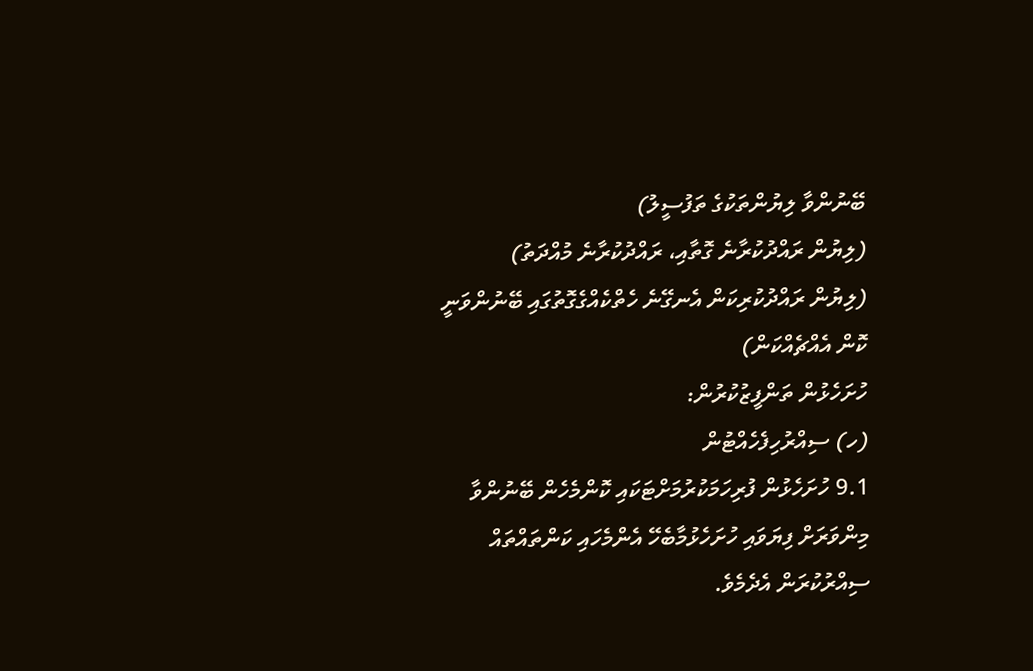ބޭނުންވާ ލިޔުންތަކުގެ ތަފުސީލު)
(ލިޔުން ރައްދުކުރާނެ ގޮތާއި، ރައްދުކުރާނެ މުއްދަތު)
(ލިޔުން ރައްދުކުރިކަން އެނގޭނެ ހެތްކެއްގެގޮތުގައި ބޭނުންވަނީ ކޮން އެއްޗެއްކަން)
ހުށަހެޅުން ތަންފީޒުކުރުން:
(ހ) ސިއްރުހިފެހެއްޓުން
9.1 ހުށަހެޅުން ފުރިހަމަކުރުމަށްޓަކައި ކޮންމެހެން ބޭނުންވާ މިންވަރަށް ފިޔަވައި ހުށަހެޅުމާބެހޭ އެންމެހައި ކަންތައްތައް ސިއްރުކުރަން އެދެމެވެ.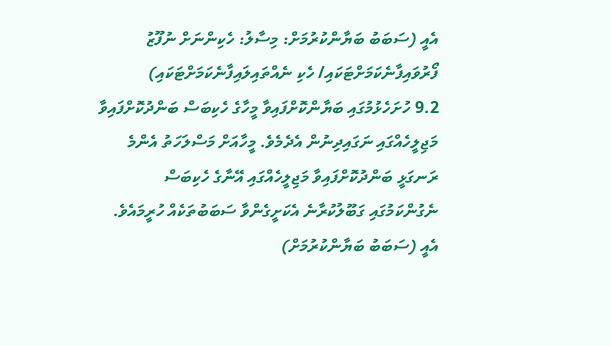އެއީ (ސަބަބު ބަޔާންކުރުމަށް: މިސާލު: ހެކިންނަށް ނުފޫޒު ފޯރުވައިފާނެކަމަށްޓަކައި/ ހެކި ނެއްތައިލައިފާނެކަމަށްޓަކައި)
9.2 ހުށަހެޅުމުގައި ބަޔާންކޮށްފައިވާ މީހާގެ ހެކިބަސް ބަންދުކޮށްފައިވާ މަޖިލީހެއްގައި ނަގައިދިނުން އެދެމެވެ. މީހާއަށް މަސްލަހަތު އެންމެ ރަނގަޅީ ބަންދުކޮށްފައިވާ މަޖިލީހެއްގައި އޭނާގެ ހެކިބަސް ނެގުންކަމުގައި ގަބޫލުކުރާނެ އެކަށީގެންވާ ސަބަބުތަކެއް ހުރީމައެވެ. އެއީ (ސަބަބު ބަޔާންކުރުމަށް)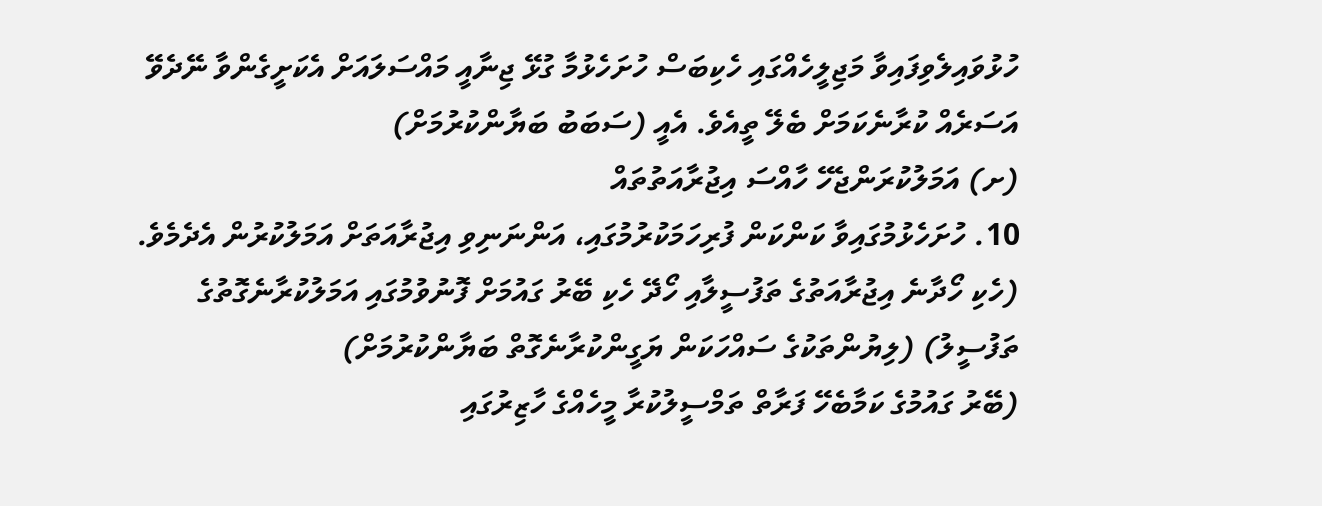ހުޅުވައިލެވިފައިވާ މަޖިލީހެއްގައި ހެކިބަސް ހުށަހެޅުމާ ގުޅޭ ޖިނާއީ މައްސަލައަށް އެކަށީގެންވާ ނޭދެވޭ އަސަރެއް ކުރާނެކަމަށް ބެލޭ ތީއެވެ. އެއީ (ސަބަބު ބަޔާންކުރުމަށް)
(ށ) އަމަލުކުރަންޖެހޭ ހާއްސަ އިޖުރާއަތުތައް
10. ހުށަހެޅުމުގައިވާ ކަންކަން ފުރިހަމަކުރުމުގައި، އަންނަނިވި އިޖުރާއަތަށް އަމަލުކުރުން އެދެމެވެ.
(ހެކި ހޯދާނެ އިޖުރާއަތުގެ ތަފުސީލާއި ހޯދޭ ހެކި ބޭރު ގައުމަށް ފޮނުވުމުގައި އަމަލުކުރާނެގޮތުގެ ތަފުސީލު) (ލިޔުންތަކުގެ ސައްހަކަން ޔަގީންކުރާނެގޮތް ބަޔާންކުރުމަށް)
(ބޭރު ގައުމުގެ ކަމާބެހޭ ފަރާތް ތަމްސީލުކުރާ މީހެއްގެ ހާޒިރުގައި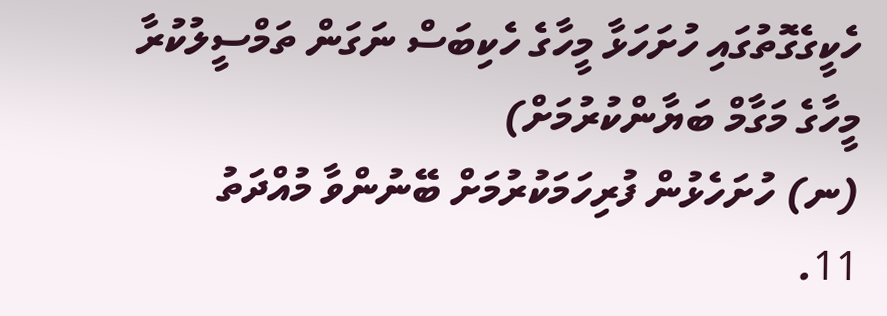ހެކީގެގޮތުގައި ހުށަހަޅާ މީހާގެ ހެކިބަސް ނަގަން ތަމްސީލުކުރާ މީހާގެ މަގާމް ބަޔާންކުރުމަށް)
(ނ) ހުށަހެޅުން ފުރިހަމަކުރުމަށް ބޭނުންވާ މުއްދަތު
11.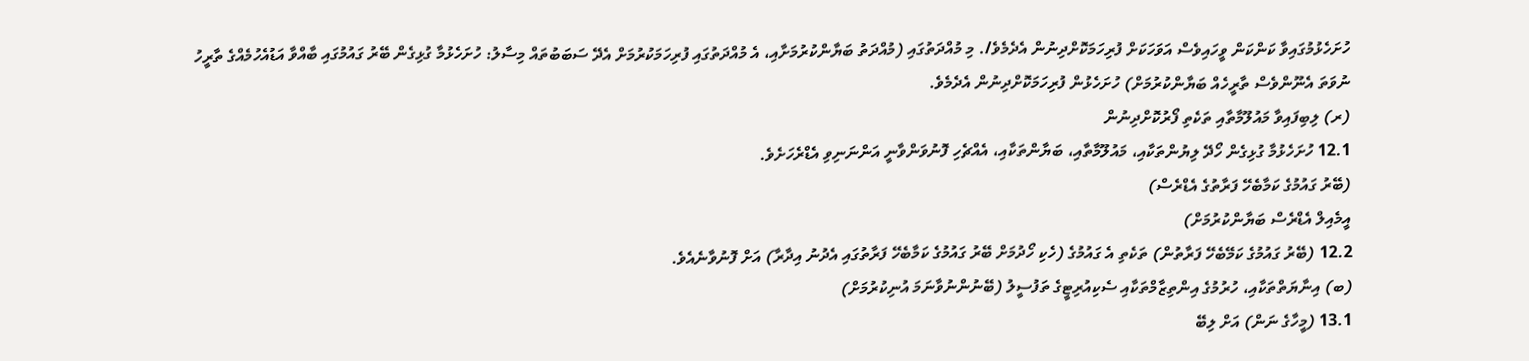ހުށަހެޅުމުގައިވާ ކަންކަން ވީހައިވެސް އަވަހަކަށް ފުރިހަމަކޮށްދިނުން އެދެމެވެ/. މި މުއްދަތުގައި (މުއްދަތު ބަޔާންކުރުމަށާއި، އެ މުއްދަތުގައި ފުރިހަމަކުރުމަށް އެދޭ ސަބަބުތައް މިސާލު: ހުށަހެޅުމާ ގުޅިގެން ބޭރު ގައުމުގައި ބާއްވާ އަޑުއެހުމެއްގެ ތާރީހު ނުވަތަ އެނޫންވެސް ތާރީހެއް ބަޔާންކުރުމަށް) ހުށަހެޅުން ފުރިހަމަކޮށްދިނުން އެދެމެވެ.
(ރ) ލިބިފައިވާ މައުލޫމާތާއި ތަކެތި ފޯރުކޮށްދިނުން
12.1 ހުށަހެޅުމާ ގުޅިގެން ހޯދޭ ލިޔުންތަކާއި، މައުލޫމާތާއި، ބަޔާންތަކާއި، އެއްޗެހި ފޮނުވަންވާނީ އަންނަނިވި އެޑްރެހަށެވެ.
(ބޭރު ގައުމުގެ ކަމާބެހޭ ފަރާތުގެ އެޑްރެސް)
އީމެއިލް އެޑްރެސް ބަޔާންކުރުމަށް)
12.2 (ބޭރު ގައުމުގެ ކަމޭބެހޭ ފަރާތުން) ތަކެތި އެ ގައުމުގެ (ހެކި ހޯދުމަށް ބޭރު ގައުމުގެ ކަމާބެހޭ ފަރާތުގައި އެދުނު އިދާރާ) އަށް ފޮނުވާނެއެވެ.
(ބ) އިނާޔަތްތަކާއި، ހުރުމުގެ އިންތިޒާމްތަކާއި ސެކިއުރިޓީގެ ތަފުސީލު (ބޭނުންނުވާނަމަ އުނިކުރުމަށް)
13.1 (މީހާގެ ނަން) އަށް ލިބޭ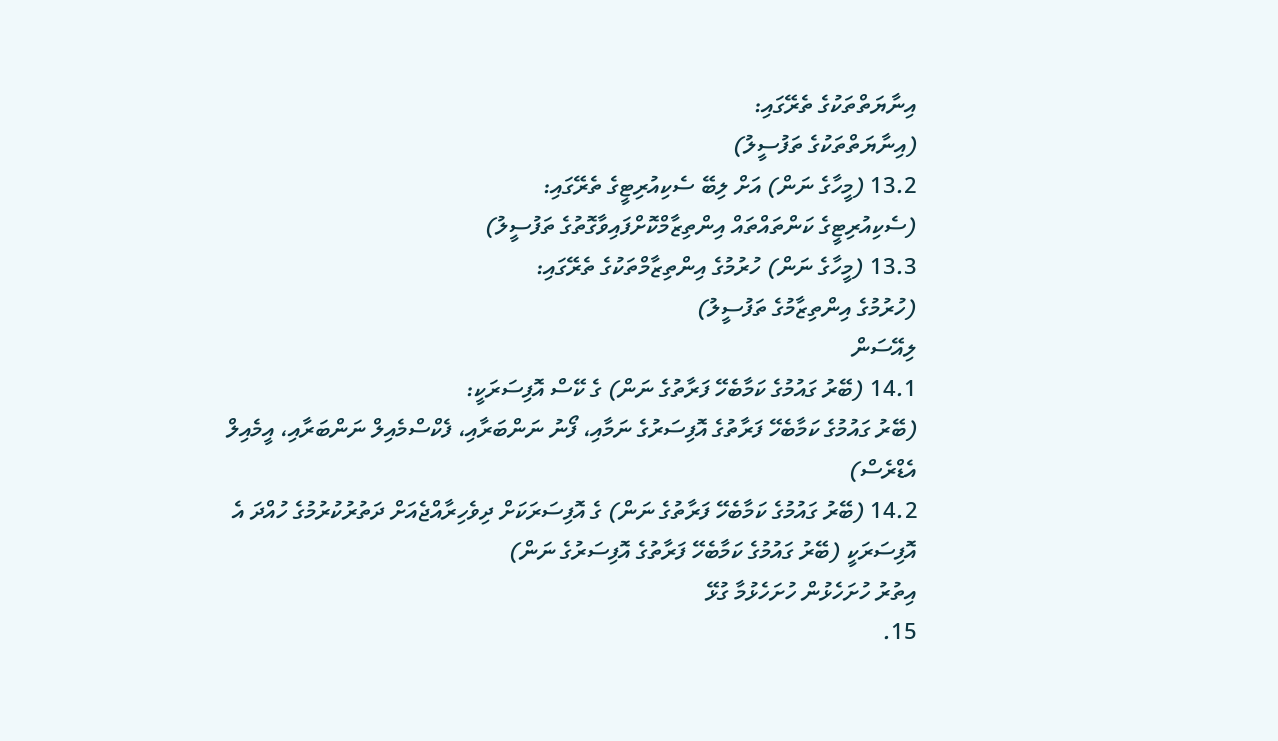އިނާޔަތްތަކުގެ ތެރޭގައި:
(އިނާޔަތްތަކުގެ ތަފުސީލު)
13.2 (މީހާގެ ނަން) އަށް ލިބޭ ސެކިއުރިޓީގެ ތެރޭގައި:
(ސެކިއުރިޓީގެ ކަންތައްތައް އިންތިޒާމްކޮށްފައިވާގޮތުގެ ތަފުސީލު)
13.3 (މީހާގެ ނަން) ހުރުމުގެ އިންތިޒާމްތަކުގެ ތެރޭގައި:
(ހުރުމުގެ އިންތިޒާމުގެ ތަފުސީލު)
ލިއޭސަން
14.1 (ބޭރު ގައުމުގެ ކަމާބެހޭ ފަރާތުގެ ނަން) ގެ ކޭސް އޮފިސަރަކީ:
(ބޭރު ގައުމުގެ ކަމާބެހޭ ފަރާތުގެ އޮފިސަރުގެ ނަމާއި، ފޯނު ނަންބަރާއި، ފެކްސްމެއިލް ނަންބަރާއި، އީމެއިލް އެޑްރެސް)
14.2 (ބޭރު ގައުމުގެ ކަމާބެހޭ ފަރާތުގެ ނަން) ގެ އޮފިސަރަކަށް ދިވެހިރާއްޖެއަށް ދަތުރުކުރުމުގެ ހުއްދަ އެ އޮފިސަރަކީ (ބޭރު ގައުމުގެ ކަމާބެހޭ ފަރާތުގެ އޮފިސަރުގެ ނަން)
އިތުރު ހުށަހެޅުން ހުށަހެޅުމާ ގުޅޭ
15.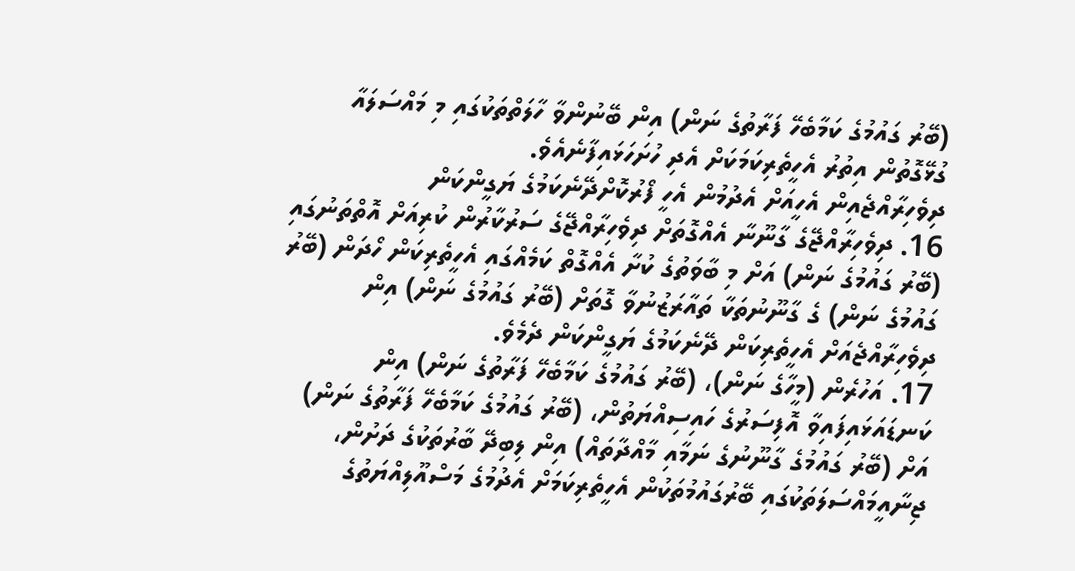(ބޭރު ގައުމުގެ ކަމާބެހޭ ފަރާތުގެ ނަން) އިން ބޭނުންވާ ހާލަތްތަކުގައި މި މައްސަލައާ ގުޅޭގޮތުން އިތުރު އެހީތެރިކަމަކަށް އެދި ހުށަހަޅައިފާނެއެވެ.
ދިވެހިރާއްޖެއިން އެހީއަށް އެދުމުން އެހީ ފޯރުކޮށްދޭނެކަމުގެ ޔަގީންކަން
16. ދިވެހިރާއްޖޭގެ ގާނޫނާ އެއްގޮތަށް ދިވެހިރާއްޖޭގެ ސަރުކާރުން ކުރިއަށް އޮތްތަނުގައި (ބޭރު ގައުމުގެ ނަން) އަށް މި ބާވަތުގެ ކުށާ އެއްގޮތް ކަމެއްގައި އެހީތެރިކަން ހޯދަން (ބޭރު ގައުމުގެ ނަން) ގެ ގާނޫނުތަކާ ތައާރަޒުނުވާ ގޮތަށް (ބޭރު ގައުމުގެ ނަން) އިން ދިވެހިރާއްޖެއަށް އެހީތެރިކަން ދޭނެކަމުގެ ޔަގީންކަން ދެމެވެ.
17. އަހުރެން (މީހާގެ ނަން)، (ބޭރު ގައުމުގެ ކަމާބެހޭ ފަރާތުގެ ނަން) އިން ކަނޑައަޅައިފައިވާ އޮފިސަރުގެ ހައިސިއްޔަތުން، (ބޭރު ގައުމުގެ ކަމާބެހޭ ފަރާތުގެ ނަން) އަށް (ބޭރު ގައުމުގެ ގާނޫނުގެ ނަމާއި މާއްދާތައް) އިން ލިބިދޭ ބާރުތަކުގެ ދަށުން، ޖިނާއީމައްސަލަތަކުގައި ބޭރުގައުމުތަކުން އެހީތެރިކަމަށް އެދުމުގެ މަސްއޫލިއްޔަތުގެ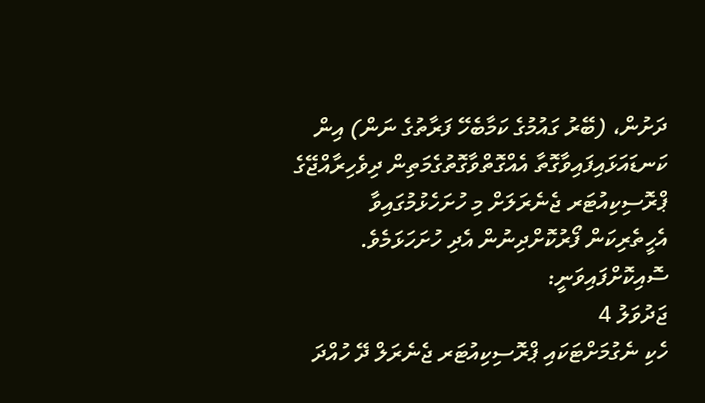ދަށުން، (ބޭރު ގައުމުގެ ކަމާބެހޭ ފަރާތުގެ ނަން) އިން ކަނޑައަޅައިފައިވާގޮތާ އެއްގޮތްވާގޮތުގެމަތިން ދިވެހިރާއްޖޭގެ ޕްރޮސިކިއުޓަރ ޖެނެރަލަށް މި ހުށަހެޅުމުގައިވާ އެހީތެރިކަން ފޯރުކޮށްދިނުން އެދި ހުށަހަޅަމެވެ.
ސޮއިކޮށްފައިވަނީ:
ޖަދުވަލު 4
ހެކި ނެގުމަށްޓަކައި ޕްރޮސިކިއުޓަރ ޖެނެރަލް ދޭ ހުއްދަ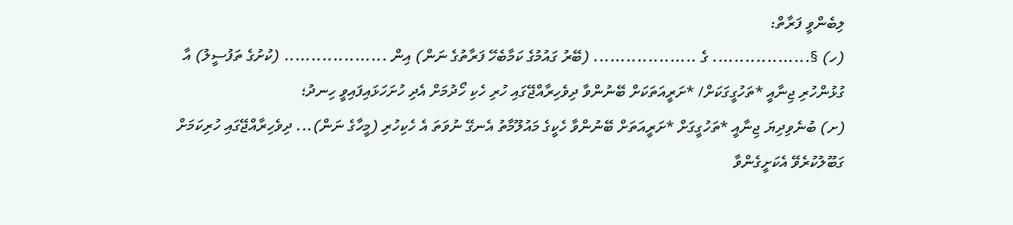ލިބެންވީ ފަރާތް:
(ހ) §.................. ގެ ................... (ބޭރު ގައުމުގެ ކަމާބެހޭ ފަރާތުގެ ނަން) އިން ................... (ކުށުގެ ތަފުސީލު) އާ ގުޅުންހުރި ޖިނާއީ *ތަހުގީގަކަށް/ *ށަރީއަތަކަށް ބޭނުންވާ ދިވެހިރާއްޖޭގައި ހުރި ހެކި ހޯދުމަށް އެދި ހުށަހަޅައިފައިވީ ހިނދު؛
(ށ) ބުނެވިދިޔަ ޖިނާއީ *ތަހުގީގަށް *ށަރީއަތަށް ބޭނުންވާ ހެކީގެ މައުލޫމާތު އެނގޭ ނުވަތަ އެ ހެކިހުރި (މީހާގެ ނަން)... ދިވެހިރާއްޖޭގައި ހުރިކަމަށް ގަބޫލުކުރެވޭ އެކަށީގެންވާ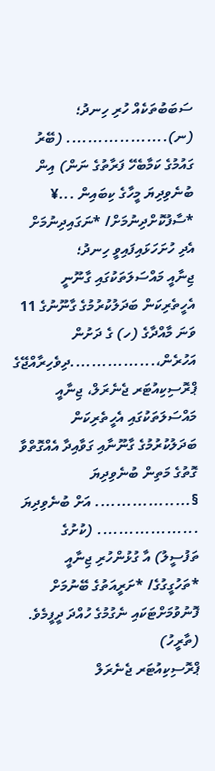ސަބަބުތަކެއް ހުރި ހިނދު؛
(ނ)................... (ބޭރު ގައުމުގެ ކަމާބެހޭ ފަރާތުގެ ނަން) އިން ބުނެވިދިޔަ މީހާގެ ކިބައިން ...¥ *ސާފުކޮށްދިނުމަށް/ *ނަގައިދިނުމަށް އެދި ހުށަހަޅައިފައިވީ ހިނދު؛
ޖިނާއީ މައްސަލަތަކުގައި ގާނޫނީ އެހީތެރިކަން ބަދަލުކުރުމުގެ ގާނޫނުގެ 11 ވަނަ މާއްދާގެ (ހ) ގެ ދަށުން އަހުރެން،................ދިވެހިރާއްޖޭގެ ޕްރޮސިކިއުޓަރ ޖެނެރަލް، ޖިނާއީ މައްސަލަތަކުގައި އެހީތެރިކަން ބަދަލުކުރުމުގެ ގާނޫނާއި ގަވާއިދާ އެއްގޮތްވާ ގޮތުގެ މަތިން ބުނެވިދިޔަ §.................. އަށް ބުނެވިދިޔަ ................... (ކުށުގެ ތަފުސީލު) އާ ގުޅުންހުރި ޖިނާއީ *ތަހުގީގުގެ/ *ށަރީއަތުގެ ބޭނުމަށް ފޮނުވުމަށްޓަކައި ނެގުމުގެ ހުއްދަ ދީފީމެވެ.
(ތާރީހު)
ޕްރޮސިކިއުޓަރ ޖެނެރަލް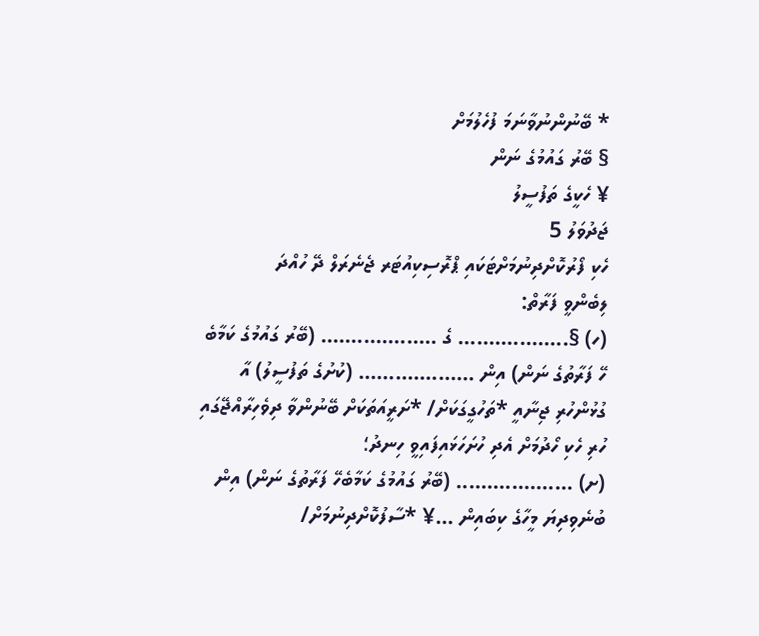* ބޭނުންނުވާނަމަ ފުހެލުމަށް
§ ބޭރު ގައުމުގެ ނަން
¥ ހެކީގެ ތަފުސީލު
ޖަދުވަލު 5
ހެކި ފޯރުކޮށްދިނުމަށްޓަކައި ޕްރޮސިކިއުޓަރ ޖެނެރަލް ދޭ ހުއްދަ
ލިބެންވީ ފަރާތް:
(ހ) §.................. ގެ ................... (ބޭރު ގައުމުގެ ކަމާބެ ހޭ ފަރާތުގެ ނަން) އިން ................... (ކުށުގެ ތަފުސީލު) އާ  ގުޅުންހުރި ޖިނާއީ *ތަހުގީގަކަށް/ *ށަރީއަތަކަށް ބޭނުންވާ ދިވެހިރާއްޖޭގައި ހުރި ހެކި ހޯދުމަށް އެދި ހުށަހަޅައިފައިވީ ހިނދު؛
(ށ) ................... (ބޭރު ގައުމުގެ ކަމާބެހޭ ފަރާތުގެ ނަން) އިން ބުނެވިދިޔަ މީހާގެ ކިބައިން ...¥ *ސާފުކޮށްދިނުމަށް/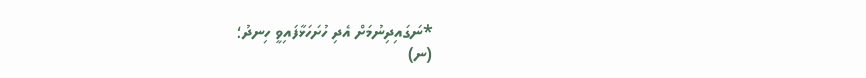*ނަގައިދިނުމަށް އެދި ހުށަހަޅާފައިވީ ހިނދު؛
(ނ)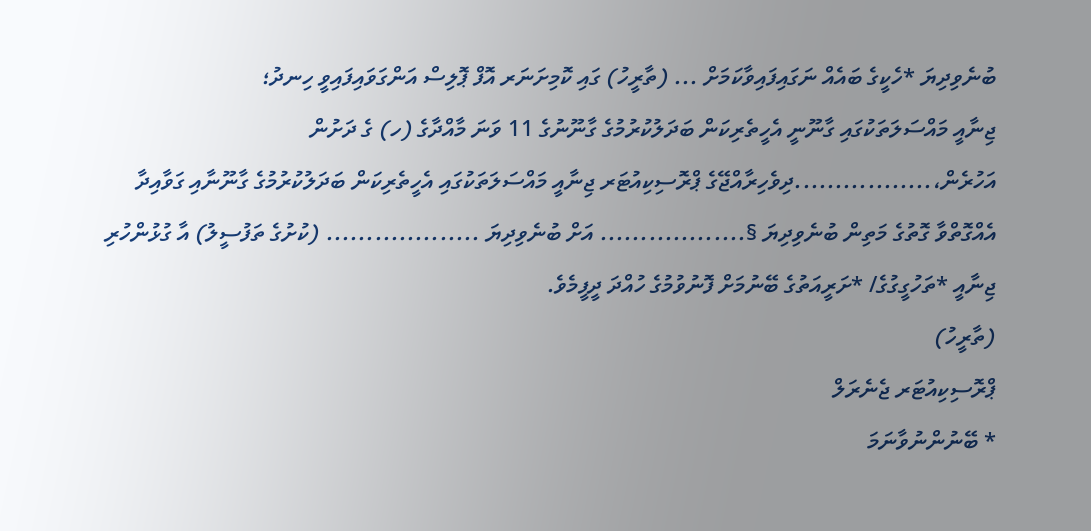ބުނެވިދިޔަ *ހެކީގެ ބައެއް ނަގައިފައިވާކަމަށް ... (ތާރީހު) ގައި ކޮމިށަނަރ އޮފް ޕޮލިސް އަންގަވައިފައިވީ ހިނދު؛
ޖިނާއީ މައްސަލަތަކުގައި ގާނޫނީ އެހީތެރިކަން ބަދަލުކުރުމުގެ ގާނޫނުގެ 11 ވަނަ މާއްދާގެ (ހ) ގެ ދަށުން އަހުރެން،.................ދިވެހިރާއްޖޭގެ ޕްރޮސިކިއުޓަރ ޖިނާއީ މައްސަލަތަކުގައި އެހީތެރިކަން ބަދަލުކުރުމުގެ ގާނޫނާއި ގަވާއިދާ އެއްގޮތްވާ ގޮތުގެ މަތިން ބުނެވިދިޔަ §.................. އަށް ބުނެވިދިޔަ ................... (ކުށުގެ ތަފުސީލު) އާ ގުޅުންހުރި ޖިނާއީ *ތަހުގީގުގެ/ *ށަރީއަތުގެ ބޭނުމަށް ފޮނުވުމުގެ ހުއްދަ ދީފީމެވެ.
(ތާރީހު)
ޕްރޮސިކިއުޓަރ ޖެނެރަލް
* ބޭނުންނުވާނަމަ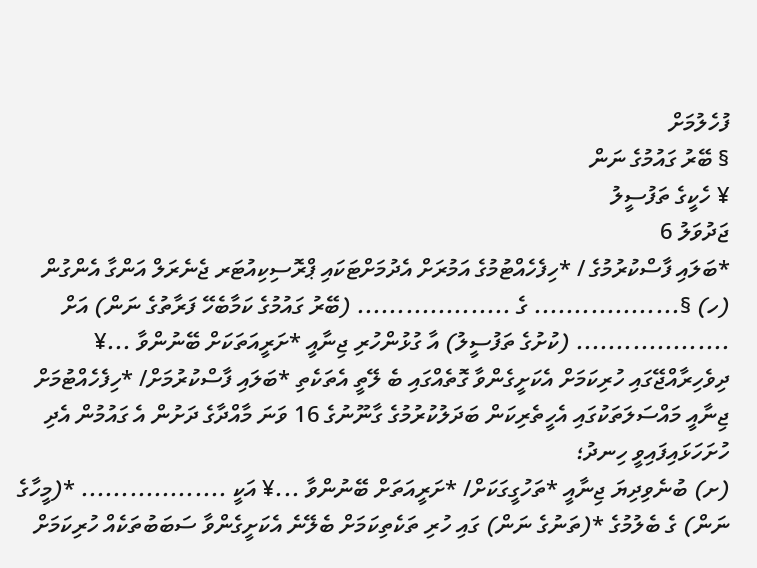ފުހެލުމަށް
§ ބޭރު ގައުމުގެ ނަން
¥ ހެކީގެ ތަފުސީލު
ޖަދުވަލު 6
*ބަލައި ފާސްކުރުމުގެ / *ހިފެހެއްޓުމުގެ އަމުރަށް އެދުމަށްޓަކައި ޕްރޮސިކިއުޓަރ ޖެނެރަލް އަންގާ އެންގުން
(ހ) §.................. ގެ ................... (ބޭރު ގައުމުގެ ކަމާބެހޭ ފަރާތުގެ ނަން) އަށް ................... (ކުށުގެ ތަފުސީލު) އާ ގުޅުންހުރި ޖިނާއީ *ށަރީއަތަކަށް ބޭނުންވާ ...¥ ދިވެހިރާއްޖޭގައި ހުރިކަމަށް އެކަށީގެންވާ ގޮތެއްގައި ބެ ލޭތީ އެތަކެތި *ބަލައި ފާސްކުރުމަށް/ *ހިފެހެއްޓުމަށް ޖިނާއީ މައްސަލަތަކުގައި އެހީތެރިކަން ބަދަލުކުރުމުގެ ގާނޫނުގެ 16 ވަނަ މާއްދާގެ ދަށުން އެ ގައުމުން އެދި ހުށަހަޅައިފައިވީ ހިނދު؛
(ށ) ބުނެވިދިޔަ ޖިނާއީ *ތަހުގީގަކަށް/ *ށަރީއަތަށް ބޭނުންވާ ...¥ އަކީ .................. *(މީހާގެ ނަން) ގެ ބެލުމުގެ *(ތަނުގެ ނަން) ގައި ހުރި ތަކެތިކަމަށް ބެލޭނެ އެކަށީގެންވާ ސަބަބުތަކެއް ހުރިކަމަށް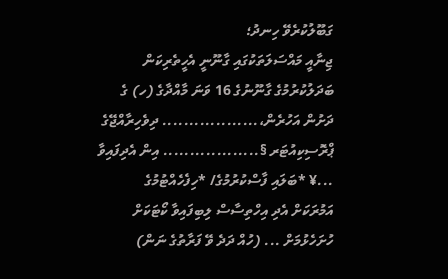ގަބޫލުކުރެވޭ ހިނދު؛
ޖިނާއީ މައްސަލަތަކުގައި ގާނޫނީ އެހީތެރިކަން ބަދަލުކުރުމުގެ ގާނޫނުގެ 16 ވަނަ މާއްދާގެ (ހ) ގެ ދަށުން އަހުރެން،.................. ދިވެހިރާއްޖޭގެ ޕްރޮސިކިއުޓަރ §.................. އިން އެދިފައިވާ ...¥ *ބަލައި ފާސްކުރުމުގެ/ *ހިފެހެއްޓުމުގެ
އަމުރަކަށް އެދި އިހްތިސާސް ލިބިފައިވާ ކޯޓަކަށް ހުށަހެޅުމަށް ... (ހުއް ދަދެ ވޭ ފަރާތުގެ ނަން)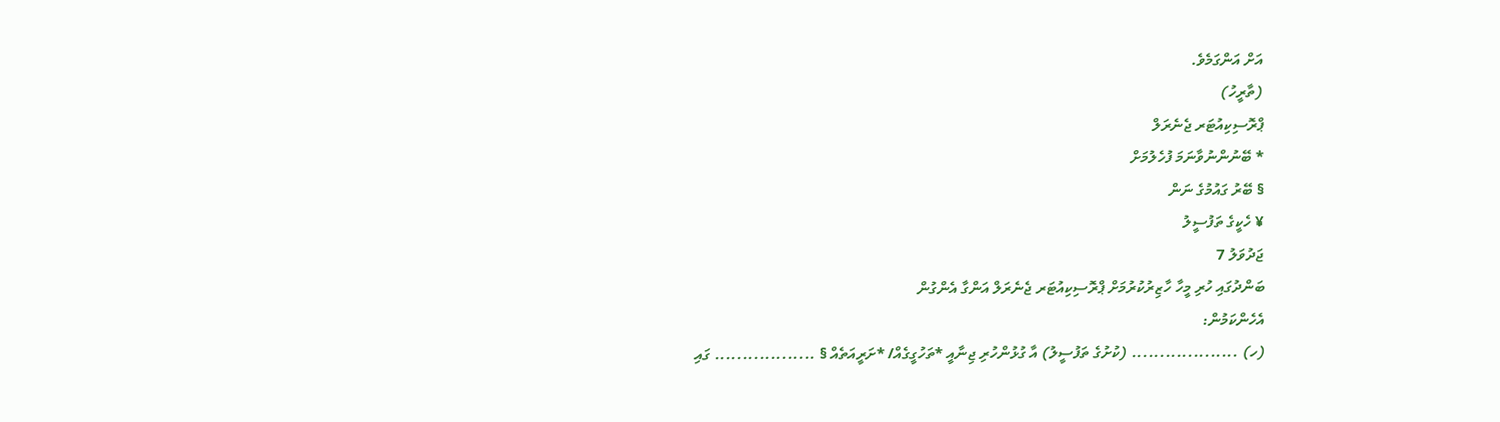އަށް އަންގަމެވެ.
(ތާރީހު)
ޕްރޮސިކިއުޓަރ ޖެނެރަލް
* ބޭނުންނުވާނަމަ ފުހެލުމަށް
§ ބޭރު ގައުމުގެ ނަން
¥ ހެކީގެ ތަފުސީލު
ޖަދުވަލު 7
ބަންދުގައި ހުރި މީހާ ހާޒިރުކުރުމަށް ޕްރޮސިކިއުޓަރ ޖެނެރަލް އަންގާ އެންގުން
އެހެންކަމުން:
(ހ) ................... (ކުށުގެ ތަފުސީލު) އާ ގުޅުންހުރި ޖިނާއީ *ތަހުގީގެއް/ *ށަރީއަތެއް § .................. ގައި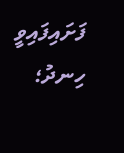ފަށައިފައިވީ ހިނދު؛